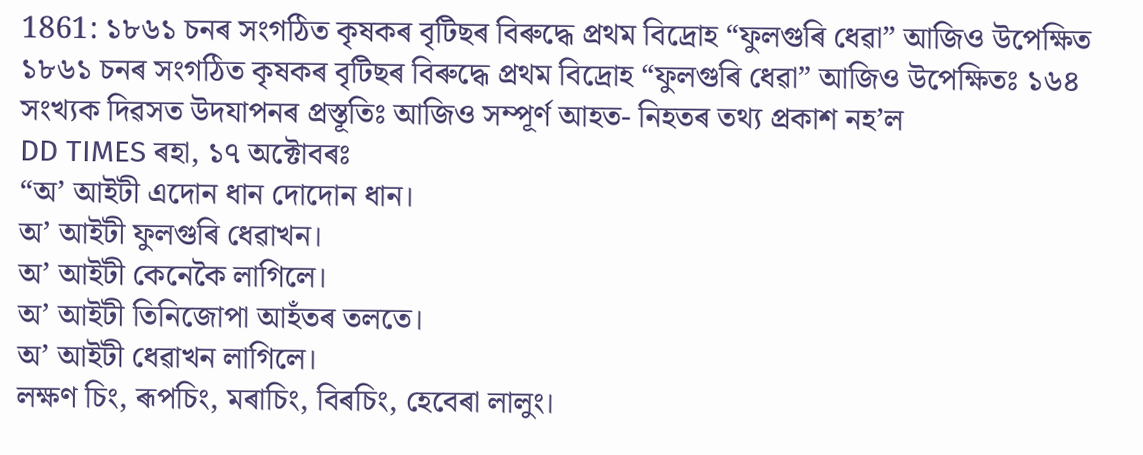1861: ১৮৬১ চনৰ সংগঠিত কৃষকৰ বৃটিছৰ বিৰুদ্ধে প্ৰথম বিদ্ৰোহ “ফুলগুৰি ধেৱা” আজিও উপেক্ষিত
১৮৬১ চনৰ সংগঠিত কৃষকৰ বৃটিছৰ বিৰুদ্ধে প্ৰথম বিদ্ৰোহ “ফুলগুৰি ধেৱা” আজিও উপেক্ষিতঃ ১৬৪ সংখ্যক দিৱসত উদযাপনৰ প্ৰস্তূতিঃ আজিও সম্পূৰ্ণ আহত- নিহতৰ তথ্য প্ৰকাশ নহ’ল
DD TIMES ৰহা, ১৭ অক্টোবৰঃ
“অ’ আইটী এদোন ধান দোদোন ধান।
অ’ আইটী ফুলগুৰি ধেৱাখন।
অ’ আইটী কেনেকৈ লাগিলে।
অ’ আইটী তিনিজোপা আহঁতৰ তলতে।
অ’ আইটী ধেৱাখন লাগিলে।
লক্ষণ চিং, ৰূপচিং, মৰাচিং, বিৰচিং, হেবেৰা লালুং।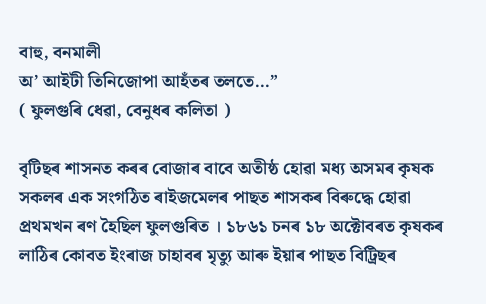বাহু, বনমালী
অ’ আইটী তিনিজোপা আহঁতৰ তলতে…”
( ফুলগুৰি ধেৱা, বেনুধৰ কলিতা )

বৃটিছৰ শাসনত কৰৰ বোজাৰ বাবে অতীষ্ঠ হোৱা মধ্য অসমৰ কৃষক সকলৰ এক সংগঠিত ৰাইজমেলৰ পাছত শাসকৰ বিৰুদ্ধে হোৱা প্ৰথমখন ৰণ হৈছিল ফুলগুৰিত । ১৮৬১ চনৰ ১৮ অক্টোবৰত কৃষকৰ লাঠিৰ কোবত ইংৰাজ চাহাবৰ মৃত্যু আৰু ইয়াৰ পাছত বিট্ৰিছৰ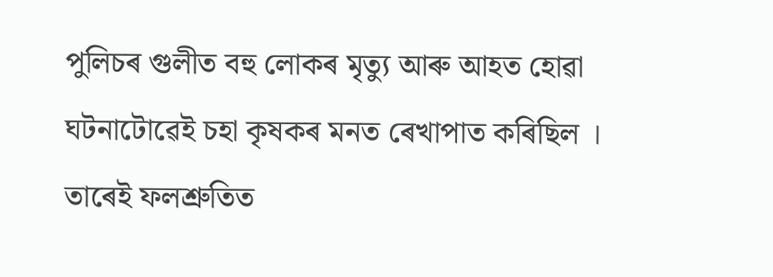পুলিচৰ গুলীত বহু লোকৰ মৃত্যু আৰু আহত হোৱা ঘটনাটোৱেই চহা কৃষকৰ মনত ৰেখাপাত কৰিছিল । তাৰেই ফলশ্ৰুতিত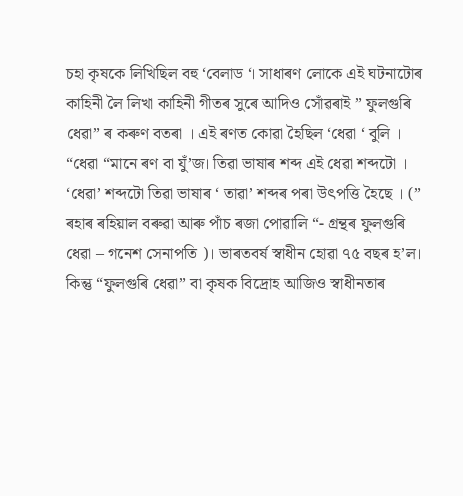চহা কৃষকে লিখিছিল বহু ‘বেলাড ‘। সাধাৰণ লোকে এই ঘটনাটোৰ কাহিনী লৈ লিখা কাহিনী গীতৰ সুৰে আদিও সোঁৱৰাই ” ফুলগুৰি ধেৱা” ৰ কৰুণ বতৰা । এই ৰণত কোৱা হৈছিল ‘ধেৱা ‘ বুলি ।
“ধেৱা “মানে ৰণ বা যুঁ’জ। তিৱা ভাষাৰ শব্দ এই ধেৱা শব্দটো । ‘ধেৱা’ শব্দটো তিৱা ভাষাৰ ‘ তাৱা’ শব্দৰ পৰা উৎপত্তি হৈছে । (” ৰহাৰ ৰহিয়াল বৰুৱা আৰু পাঁচ ৰজা পোৱালি “- গ্ৰন্থৰ ফুলগুৰি ধেৱা – গনেশ সেনাপতি )। ভাৰতবর্ষ স্বাধীন হোৱা ৭৫ বছৰ হ’ল। কিন্তু “ফুলগুৰি ধেৱা” বা কৃষক বিদ্রোহ আজিও স্বাধীনতাৰ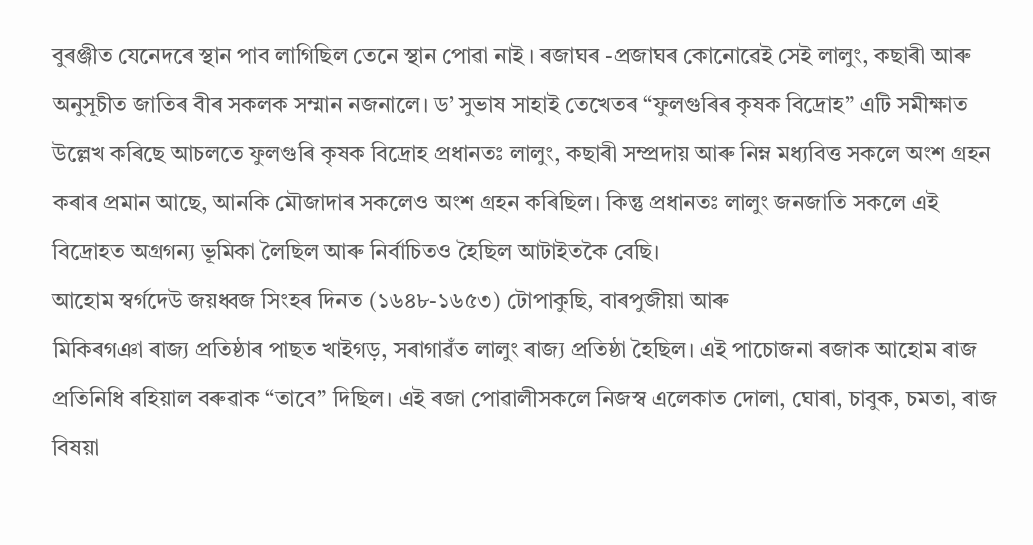বুৰঞ্জীত যেনেদৰে স্থান পাব লাগিছিল তেনে স্থান পোৱা নাই । ৰজাঘৰ -প্ৰজাঘৰ কোনোৱেই সেই লালুং, কছাৰী আৰু অনুসূচীত জাতিৰ বীৰ সকলক সম্মান নজনালে। ড’ সুভাষ সাহাই তেখেতৰ “ফুলগুৰিৰ কৃষক বিদ্রোহ” এটি সমীক্ষাত উল্লেখ কৰিছে আচলতে ফুলগুৰি কৃষক বিদ্রোহ প্রধানতঃ লালুং, কছাৰী সম্প্রদায় আৰু নিম্ন মধ্যবিত্ত সকলে অংশ গ্রহন কৰাৰ প্রমান আছে, আনকি মৌজাদাৰ সকলেও অংশ গ্রহন কৰিছিল। কিন্তু প্রধানতঃ লালুং জনজাতি সকলে এই বিদ্রোহত অগ্রগন্য ভূমিকা লৈছিল আৰু নির্বাচিতও হৈছিল আটাইতকৈ বেছি।
আহোম স্বৰ্গদেউ জয়ধ্বজ সিংহৰ দিনত (১৬৪৮-১৬৫৩) টোপাকুছি, বাৰপুজীয়া আৰু
মিকিৰগঞা ৰাজ্য প্রতিষ্ঠাৰ পাছত খাইগড়, সৰাগাৱঁত লালুং ৰাজ্য প্রতিষ্ঠা হৈছিল। এই পাচোজনা ৰজাক আহোম ৰাজ প্রতিনিধি ৰহিয়াল বৰুৱাক “তাবে” দিছিল। এই ৰজা পোৱালীসকলে নিজস্ব এলেকাত দোলা, ঘোৰা, চাবুক, চমতা, ৰাজ বিষয়া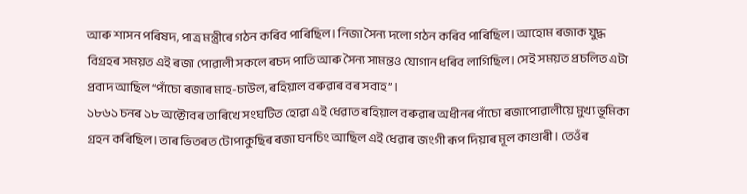আৰু শাসন পৰিষদ, পাত্র মন্ত্রীৰে গঠন কৰিব পাৰিছিল। নিজা সৈন্য দলো গঠন কৰিব পাৰিছিল। আহোম ৰজাক যুদ্ধ বিগ্রহৰ সময়ত এই ৰজা পোৱালী সকলে ৰচদ পাতি আৰু সৈন্য সামন্তও যোগান ধৰিব লাগিছিল। সেই সময়ত প্রচলিত এটা প্রবাদ আছিল “পাঁচো ৰজাৰ মাহ-চাউল, ৰহিয়াল বৰুৱাৰ বৰ সবাহ” ।
১৮৬১ চনৰ ১৮ অক্টোবৰ তাৰিখে সংঘটিত হোৱা এই ধেৱাত ৰহিয়াল বৰুৱাৰ অধীনৰ পাঁচো ৰজাপোৱালীয়ে মুখ্য ভূমিকা গ্রহন কৰিছিল। তাৰ ভিতৰত টোপাকুছিৰ ৰজা ঘনচিং আছিল এই ধেৱাৰ জংগী ৰূপ দিয়াৰ মূল কাণ্ডাৰী। তেওঁৰ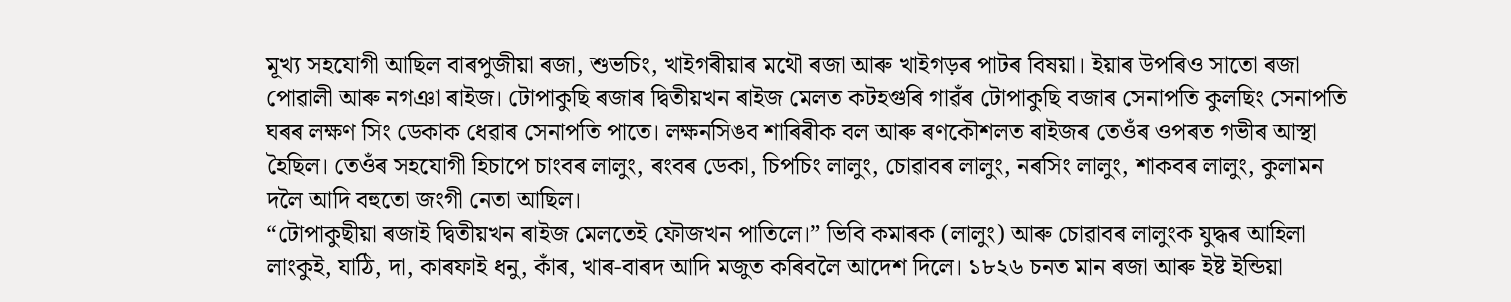মূখ্য সহযোগী আছিল বাৰপুজীয়া ৰজা, শুভচিং, খাইগৰীয়াৰ মথৌ ৰজা আৰু খাইগড়ৰ পাটৰ বিষয়া। ইয়াৰ উপৰিও সাতো ৰজা পোৱালী আৰু নগঞা ৰাইজ। টোপাকুছি ৰজাৰ দ্বিতীয়খন ৰাইজ মেলত কটহগুৰি গাৱঁৰ টোপাকুছি বজাৰ সেনাপতি কুলছিং সেনাপতি ঘৰৰ লক্ষণ সিং ডেকাক ধেৱাৰ সেনাপতি পাতে। লক্ষনসিঙব শাৰিৰীক বল আৰু ৰণকৌশলত ৰাইজৰ তেওঁৰ ওপৰত গভীৰ আস্থা হৈছিল। তেওঁৰ সহযোগী হিচাপে চাংবৰ লালুং, ৰংবৰ ডেকা, চিপচিং লালুং, চোৱাবৰ লালুং, নৰসিং লালুং, শাকবৰ লালুং, কুলামন দলৈ আদি বহুতো জংগী নেতা আছিল।
“টোপাকুছীয়া ৰজাই দ্বিতীয়খন ৰাইজ মেলতেই ফৌজখন পাতিলে।” ভিবি কমাৰক (লালুং) আৰু চোৱাবৰ লালুংক যুদ্ধৰ আহিলা লাংকুই, যাঠি, দা, কাৰফাই ধনু, কাঁৰ, খাৰ-বাৰদ আদি মজুত কৰিবলৈ আদেশ দিলে। ১৮২৬ চনত মান ৰজা আৰু ইষ্ট ইন্ডিয়া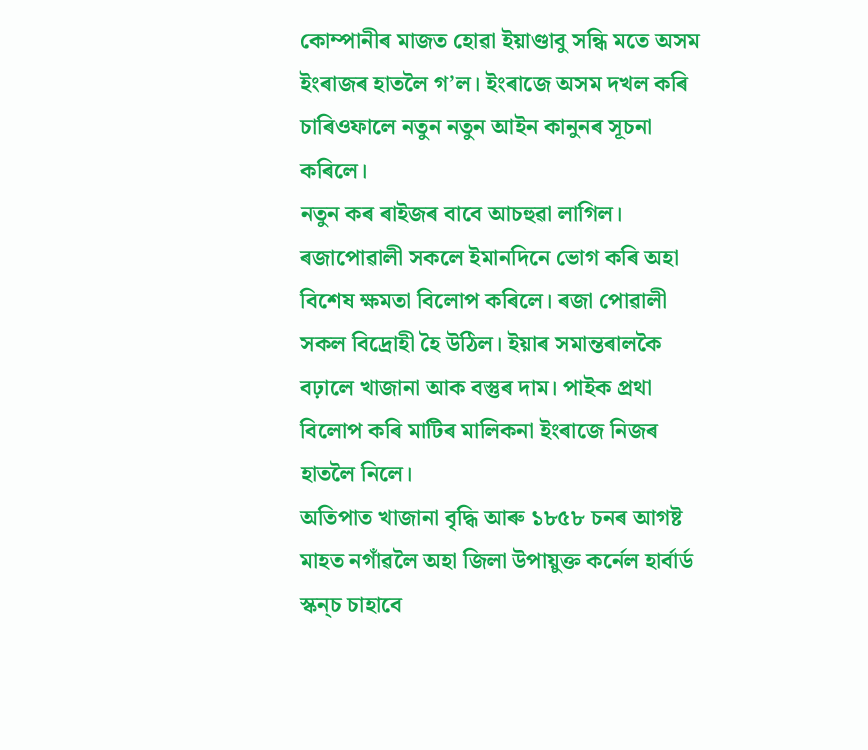কোম্পানীৰ মাজত হোৱা ইয়াণ্ডাবু সন্ধি মতে অসম ইংৰাজৰ হাতলৈ গ’ল। ইংৰাজে অসম দখল কৰি চাৰিওফালে নতুন নতুন আইন কানুনৰ সূচনা কৰিলে।
নতুন কৰ ৰাইজৰ বাবে আচহুৱা লাগিল। ৰজাপোৱালী সকলে ইমানদিনে ভোগ কৰি অহা বিশেষ ক্ষমতা বিলোপ কৰিলে। ৰজা পোৱালী সকল বিদ্রোহী হৈ উঠিল। ইয়াৰ সমান্তৰালকৈ বঢ়ালে খাজানা আক বস্তুৰ দাম। পাইক প্রথা বিলোপ কৰি মাটিৰ মালিকনা ইংৰাজে নিজৰ হাতলৈ নিলে।
অতিপাত খাজানা বৃদ্ধি আৰু ১৮৫৮ চনৰ আগষ্ট মাহত নগাঁৱলৈ অহা জিলা উপায়ুক্ত কর্নেল হার্বার্ড স্কন্চ চাহাবে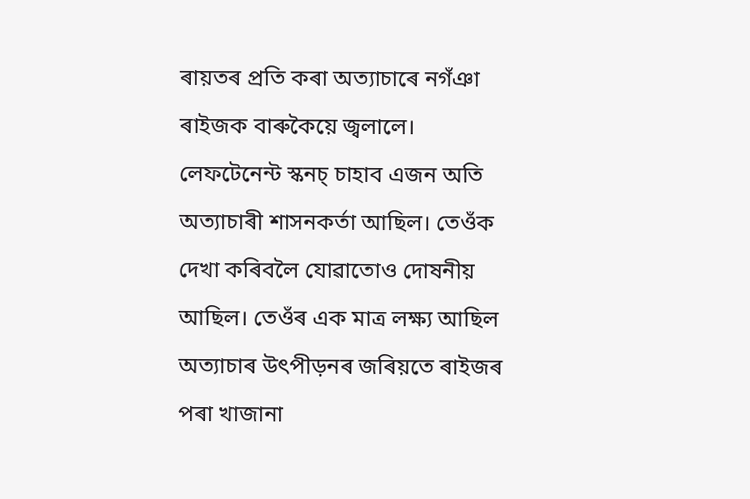ৰায়তৰ প্রতি কৰা অত্যাচাৰে নগঁঞা ৰাইজক বাৰুকৈয়ে জ্বলালে। লেফটেনেন্ট স্কনচ্ চাহাব এজন অতি অত্যাচাৰী শাসনকর্তা আছিল। তেওঁক দেখা কৰিবলৈ যোৱাতোও দোষনীয় আছিল। তেওঁৰ এক মাত্র লক্ষ্য আছিল অত্যাচাৰ উৎপীড়নৰ জৰিয়তে ৰাইজৰ পৰা খাজানা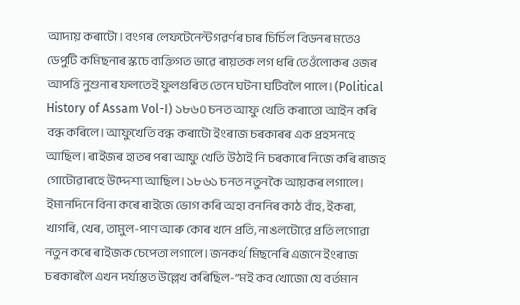আদায় কৰাটো। বংগৰ লেফটেনেন্টগৱৰ্ণৰ চাৰ চিৰ্চিল বিডনৰ মতেও ডেপুটি কমিছনাৰ স্কচে ব্যক্তিগত ভাৱে ৰায়তক লগ ধৰি তেওঁলোকৰ ওজৰ আপত্তি নুশুনাৰ ফলতেই ফুলগুৰিত তেনে ঘটনা ঘটিবলৈ পালে। (Political History of Assam Vol-I) ১৮৬০ চনত আফু খেতি কৰাতো আইন কৰি বন্ধ কৰিলে। আফুখেতি বন্ধ কৰাটো ইংৰাজ চৰকাৰৰ এক প্রহসনহে আছিল। ৰাইজৰ হাতৰ পৰা আফু খেতি উঠাই নি চৰকাৰে নিজে কৰি ৰাজহ গোটোৱাৰহে উদ্দেশ্য আছিল। ১৮৬১ চনত নতুনকৈ আয়কৰ লগালে। ইমানদিনে বিনা কৰে ৰাইজে ভোগ কৰি অহা বননিৰ কাঠ বাঁহ, ইকৰা, খাগৰি, খেৰ, তামুল-পাণ আৰু কোৰ খনে প্রতি, নাঙলটোরে প্রতি লগোৱা নতুন কৰে ৰাইজক চেপেতা লগালে। জনকর্থ মিছনেৰি এজনে ইংৰাজ চৰকাৰলৈ এখন দর্যাস্তত উল্লেখ কৰিছিল-“মই কব খোজো যে বর্তমান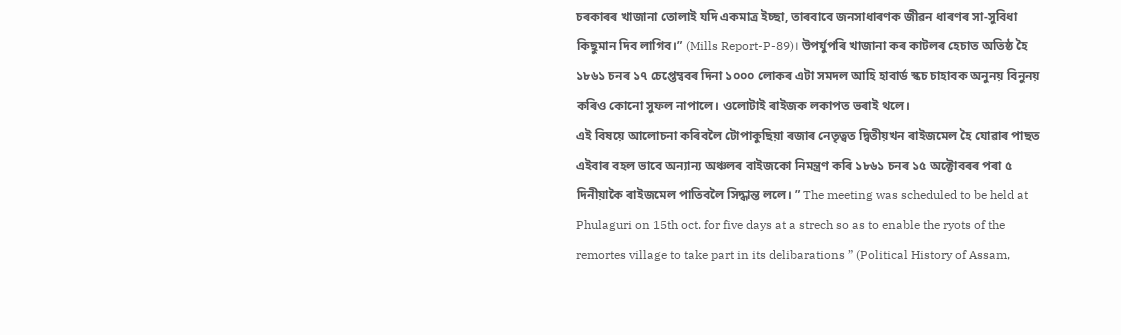চৰকাৰৰ খাজানা তোলাই যদি একমাত্র ইচ্ছা, তাৰবাবে জনসাধাৰণক জীৱন ধাৰণৰ সা-সুবিধা কিছুমান দিব লাগিব।” (Mills Report-P-89)। উপর্যুপৰি খাজানা কৰ কাটলৰ হেচাত অতিষ্ঠ হৈ ১৮৬১ চনৰ ১৭ চেপ্তেম্ববৰ দিনা ১০০০ লোকৰ এটা সমদল আহি হাবার্ড স্কচ চাহাবক অনুনয় বিনুনয় কৰিও কোনো সুফল নাপালে। ওলোটাই ৰাইজক লকাপত ভৰাই থলে।
এই বিষয়ে আলোচনা কৰিবলৈ টোপাকুছিয়া ৰজাৰ নেতৃত্বত দ্বিতীয়খন ৰাইজমেল হৈ যোৱাৰ পাছত এইবাৰ বহল ভাবে অন্যান্য অঞ্চলৰ বাইজকো নিমন্ত্রণ কৰি ১৮৬১ চনৰ ১৫ অক্টোবৰৰ পৰা ৫ দিনীয়াকৈ ৰাইজমেল পাতিবলৈ সিদ্ধান্ত ললে। ” The meeting was scheduled to be held at Phulaguri on 15th oct. for five days at a strech so as to enable the ryots of the remortes village to take part in its delibarations ” (Political History of Assam,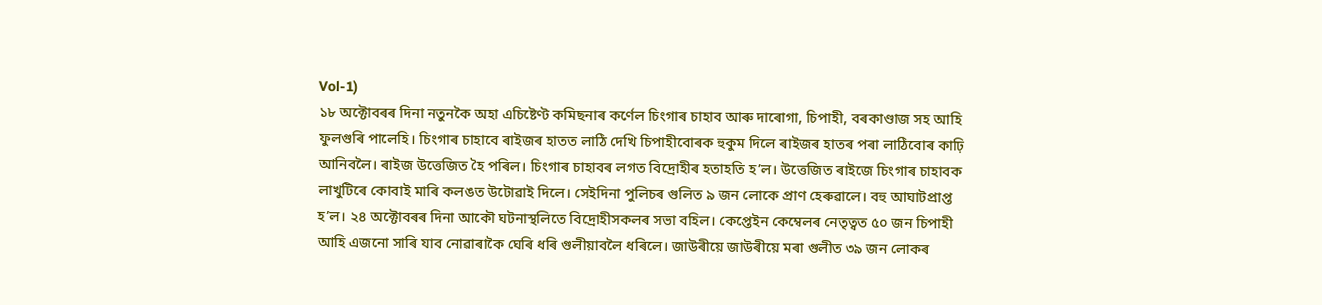Vol-1)
১৮ অক্টোবৰৰ দিনা নতুনকৈ অহা এচিষ্টেণ্ট কমিছনাৰ কর্ণেল চিংগাৰ চাহাব আৰু দাৰোগা, চিপাহী, বৰকাণ্ডাজ সহ আহি ফুলগুৰি পালেহি। চিংগাৰ চাহাবে ৰাইজৰ হাতত লাঠি দেখি চিপাহীবোৰক হুকুম দিলে ৰাইজৰ হাতৰ পৰা লাঠিবোৰ কাঢ়ি আনিবলৈ। ৰাইজ উত্তেজিত হৈ পৰিল। চিংগাৰ চাহাবৰ লগত বিদ্রোহীৰ হতাহতি হ’ল। উত্তেজিত ৰাইজে চিংগাৰ চাহাবক লাখুটিৰে কোবাই মাৰি কলঙত উটোৱাই দিলে। সেইদিনা পুলিচৰ গুলিত ৯ জন লোকে প্রাণ হেৰুৱালে। বহু আঘাটপ্রাপ্ত হ’ল। ২৪ অক্টোবৰৰ দিনা আকৌ ঘটনাস্থলিতে বিদ্রোহীসকলৰ সভা বহিল। কেপ্তেইন কেম্বেলৰ নেতৃত্বত ৫০ জন চিপাহী আহি এজনো সাৰি যাব নোৱাৰাকৈ ঘেৰি ধৰি গুলীয়াবলৈ ধৰিলে। জাউৰীয়ে জাউৰীয়ে মৰা গুলীত ৩৯ জন লোকৰ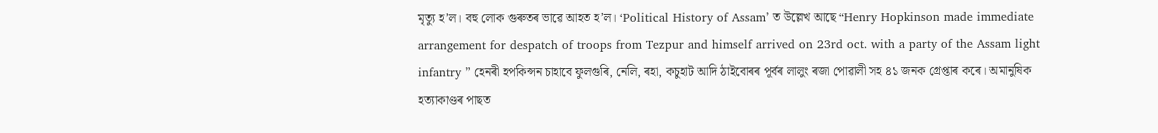মৃত্যু হ’ল। বহু লোক গুৰুতৰ ভাৱে আহত হ’ল। ‘Political History of Assam’ ত উল্লেখ আছে “Henry Hopkinson made immediate arrangement for despatch of troops from Tezpur and himself arrived on 23rd oct. with a party of the Assam light infantry ” হেনৰী হপকিন্সন চাহাবে ফুলগুৰি, নেলি, ৰহা, কচুহাট আদি ঠাইবোৰৰ পূৰ্বৰ লালুং ৰজা পোৱালী সহ ৪১ জনক গ্ৰেপ্তাৰ কৰে। অমানুষিক হত্যাকাণ্ডৰ পাছত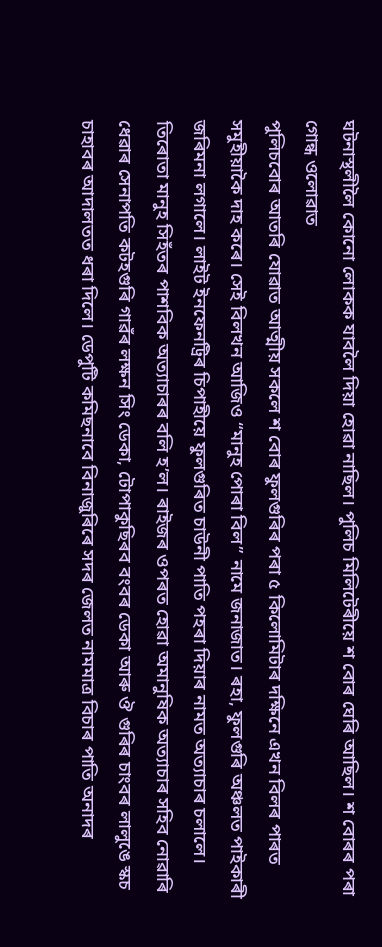ঘটনাস্থলীলৈ কোনো লোকক যাবলৈ দিয়া হোৱা নাছিল। পুলিচ মিলিটেৰীয়ে শ বোৰ ঘেৰি আছিল। শ বোৰৰ পৰা গোন্ধ ওলোৱাত
পুলিচবোৰ আতৰি যোৱাত আত্মীয় সকলে শ বোৰ ফুলগুৰিৰ পৰা ৫ কিলোমিটাৰ দক্ষিনে এখন বিলৰ পাৰত সমুহীয়াকৈ দাহ কৰে। সেই বিলখন আজিও “মানুহ পোৰা বিল” নামে জনাজাত। ৰহা, ফুলগুৰি অঞ্চলত পাইকাৰী জৰিমনা লগালে। লাইট ইনফেনট্রিৰ চিপাহীয়ে ফুলগুৰিত চাউনী পাতি পহৰা দিয়াৰ নামত অত্যাচাৰ চলালে। তিৰোতা মানুহ সিহঁতৰ পাশবিক অত্যাচাৰৰ বলি হ’ল। ৰাইজৰ ওপৰত হোৱা অমানুষিক অত্যাচাৰ সহিব নোৱাৰি ধেৱাৰ সেনাপতি কটহগুৰি গাৱঁৰ লক্ষন সিং ডেকা, টোপাকুছিৰব বংবৰ ডেকা আৰু ঔ গুৰিৰ চাংবৰ লালুঙে স্কচ চাহাবৰ আদালতত ধৰা দিলে। ডেপুটি কমিছনাবে বিনাজুৰিৰে সদৰ জেলত নামমাত্র বিচাৰ পাতি অনাদৰ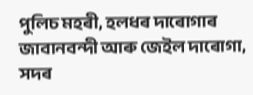পুলিচ মহৰী, হলধৰ দাৰোগাৰ জাবানবন্দী আৰু জেইল দাৰোগা, সদৰ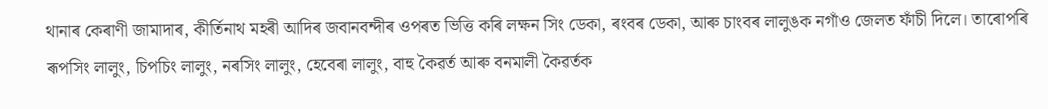থানাৰ কেৰাণী জামাদাৰ, কীর্তিনাথ মহৰী আদিৰ জবানবন্দীৰ ওপৰত ভিত্তি কৰি লক্ষন সিং ডেকা, ৰংবৰ ডেকা, আৰু চাংবৰ লালুঙক নগাঁও জেলত ফাঁচী দিলে। তাৰোপৰি ৰূপসিং লালুং, চিপচিং লালুং, নৰসিং লালুং, হেবেৰা লালুং, বাহু কৈৱৰ্ত আৰু বনমালী কৈৱৰ্তক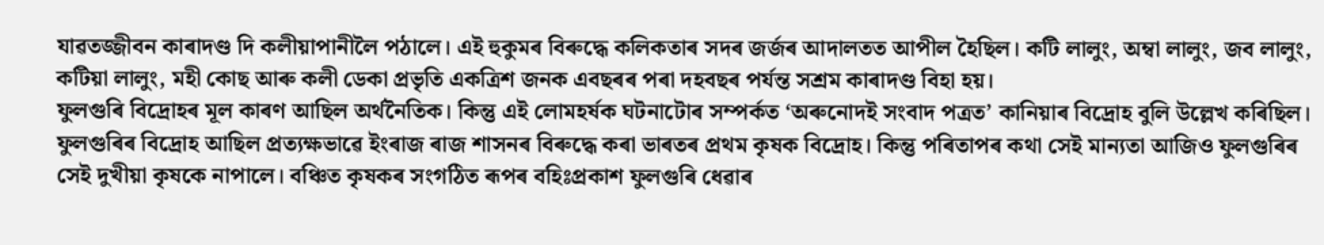যাৱতজ্জীবন কাৰাদণ্ড দি কলীয়াপানীলৈ পঠালে। এই হুকুমৰ বিৰুদ্ধে কলিকতাৰ সদৰ জৰ্জৰ আদালতত আপীল হৈছিল। কটি লালুং, অম্বা লালুং, জব লালুং, কটিয়া লালুং, মহী কোছ আৰু কলী ডেকা প্রভৃতি একত্রিশ জনক এবছৰৰ পৰা দহবছৰ পৰ্যন্ত সশ্রম কাৰাদণ্ড বিহা হয়।
ফুলগুৰি বিদ্ৰোহৰ মূল কাৰণ আছিল অর্থনৈতিক। কিন্তু এই লোমহর্ষক ঘটনাটোৰ সম্পৰ্কত ‘অৰুনোদই সংবাদ পত্রত’ কানিয়াৰ বিদ্ৰোহ বুলি উল্লেখ কৰিছিল। ফুলগুৰিৰ বিদ্রোহ আছিল প্রত্যক্ষভাৱে ইংৰাজ ৰাজ শাসনৰ বিৰুদ্ধে কৰা ভাৰতৰ প্ৰথম কৃষক বিদ্রোহ। কিন্তু পৰিতাপৰ কথা সেই মান্যতা আজিও ফুলগুৰিৰ সেই দুখীয়া কৃষকে নাপালে। বঞ্চিত কৃষকৰ সংগঠিত ৰূপৰ বহিঃপ্ৰকাশ ফুলগুৰি ধেৱাৰ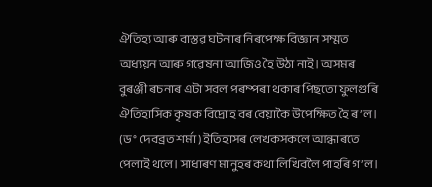ঐতিহ্য আৰু বাস্তৱ ঘটনাৰ নিৰপেক্ষ বিজ্ঞান সম্মত অধ্যয়ন আৰু গৱেষনা আজিও হৈ উঠা নাই। অসমৰ বুৰঞ্জী ৰচনাৰ এটা সবল পৰম্পৰা থকাৰ পিছতো ফুলগুৰি ঐতিহাসিক কৃষক বিদ্রোহ বৰ বেয়াকৈ উপেক্ষিত হৈ ৰ’ল। (ড° দেবব্রত শর্মা) ইতিহাসৰ লেখকসকলে আন্ধাৰতে পেলাই থলে। সাধাৰণ মানুহৰ কথা লিখিবলৈ পাহৰি গ’ল।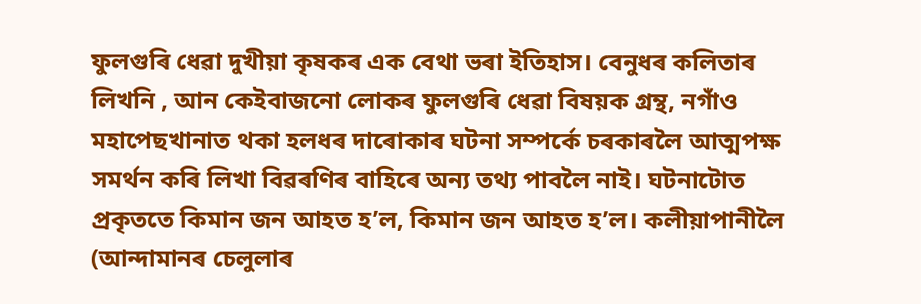ফুলগুৰি ধেৱা দুখীয়া কৃষকৰ এক বেথা ভৰা ইতিহাস। বেনুধৰ কলিতাৰ লিখনি , আন কেইবাজনো লোকৰ ফুলগুৰি ধেৱা বিষয়ক গ্ৰন্থ, নগাঁও মহাপেছখানাত থকা হলধৰ দাৰোকাৰ ঘটনা সম্পৰ্কে চৰকাৰলৈ আত্মপক্ষ সমৰ্থন কৰি লিখা বিৱৰণিৰ বাহিৰে অন্য তথ্য পাবলৈ নাই। ঘটনাটোত প্ৰকৃততে কিমান জন আহত হ’ল, কিমান জন আহত হ’ল। কলীয়াপানীলৈ (আন্দামানৰ চেলুলাৰ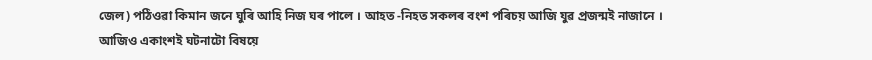জেল) পঠিওৱা কিমান জনে ঘুৰি আহি নিজ ঘৰ পালে । আহত -নিহত সকলৰ বংশ পৰিচয় আজি যুৱ প্ৰজন্মই নাজানে ।
আজিও একাংশই ঘটনাটো বিষয়ে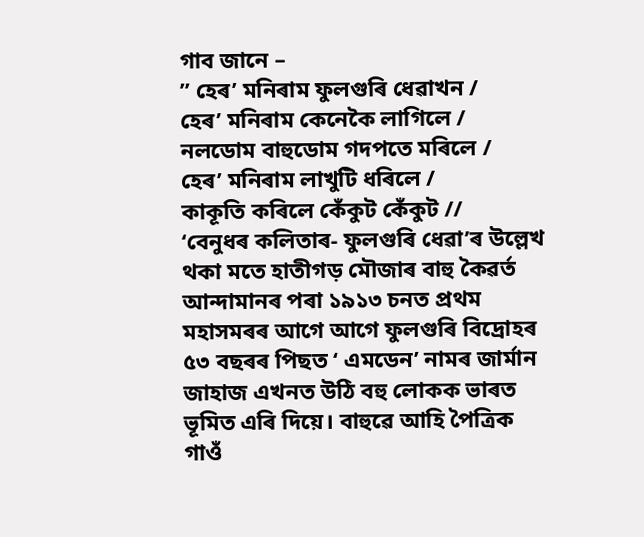গাব জানে –
” হেৰ’ মনিৰাম ফুলগুৰি ধেৱাখন /
হেৰ’ মনিৰাম কেনেকৈ লাগিলে /
নলডোম বাহুডোম গদপতে মৰিলে /
হেৰ’ মনিৰাম লাখুটি ধৰিলে /
কাকূতি কৰিলে কেঁকুট কেঁকুট //
‘বেনুধৰ কলিতাৰ- ফুলগুৰি ধেৱা’ৰ উল্লেখ থকা মতে হাতীগড় মৌজাৰ বাহু কৈৱৰ্ত আন্দামানৰ পৰা ১৯১৩ চনত প্ৰথম মহাসমৰৰ আগে আগে ফুলগুৰি বিদ্ৰোহৰ ৫৩ বছৰৰ পিছত ‘ এমডেন’ নামৰ জাৰ্মান জাহাজ এখনত উঠি বহু লোকক ভাৰত ভূমিত এৰি দিয়ে। বাহুৱে আহি পৈত্ৰিক গাওঁ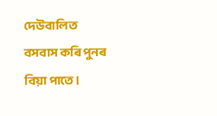দেউবালিত বসবাস কৰি পুনৰ বিয়া পাতে।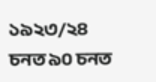১৯২৩/২৪ চনত ৯০ চনত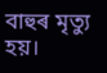বাহুৰ মৃত্যু হয়।